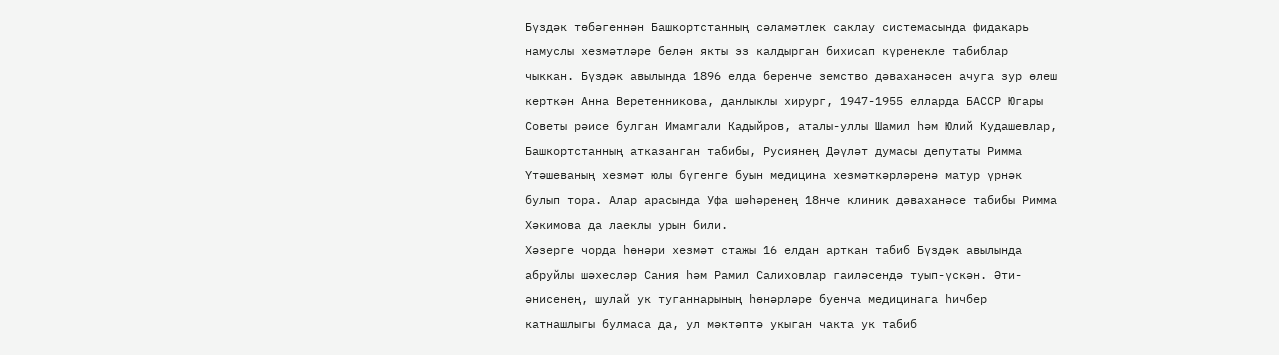Бүздәк төбәгеннән Башкортстанның сәламәтлек саклау системасында фидакарь намуслы хезмәтләре белән якты эз калдырган бихисап күренекле табиблар чыккан. Бүздәк авылында 1896 елда беренче земство дәваханәсен ачуга зур өлеш керткән Анна Веретенникова, данлыклы хирург, 1947-1955 елларда БАССР Югары Советы рәисе булган Имамгали Кадыйров, аталы-уллы Шамил һәм Юлий Кудашевлар, Башкортстанның атказанган табибы, Русиянең Дәүләт думасы депутаты Римма Үтәшеваның хезмәт юлы бүгенге буын медицина хезмәткәрләренә матур үрнәк булып тора. Алар арасында Уфа шәһәренең 18нче клиник дәваханәсе табибы Римма Хәкимова да лаеклы урын били.
Хәзерге чорда һөнәри хезмәт стажы 16 елдан арткан табиб Бүздәк авылында абруйлы шәхесләр Сания һәм Рамил Салиховлар гаиләсендә туып-үскән. Әти-әнисенең, шулай ук туганнарының һөнәрләре буенча медицинага һичбер катнашлыгы булмаса да, ул мәктәптә укыган чакта ук табиб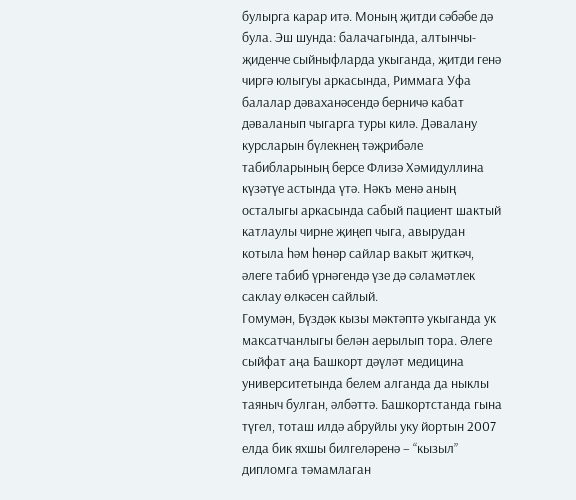булырга карар итә. Моның җитди сәбәбе дә була. Эш шунда: балачагында, алтынчы-җиденче сыйныфларда укыганда, җитди генә чиргә юлыгуы аркасында, Риммага Уфа балалар дәваханәсендә берничә кабат дәваланып чыгарга туры килә. Дәвалану курсларын бүлекнең тәҗрибәле табибларының берсе Флизә Хәмидуллина күзәтүе астында үтә. Нәкъ менә аның осталыгы аркасында сабый пациент шактый катлаулы чирне җиңеп чыга, авырудан котыла һәм һөнәр сайлар вакыт җиткәч, әлеге табиб үрнәгендә үзе дә сәламәтлек саклау өлкәсен сайлый.
Гомумән, Бүздәк кызы мәктәптә укыганда ук максатчанлыгы белән аерылып тора. Әлеге сыйфат аңа Башкорт дәүләт медицина университетында белем алганда да ныклы таяныч булган, әлбәттә. Башкортстанда гына түгел, тоташ илдә абруйлы уку йортын 2007 елда бик яхшы билгеләренә – “кызыл” дипломга тәмамлаган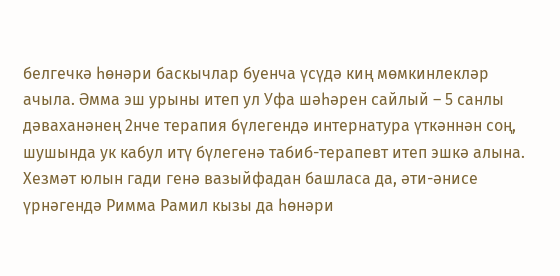белгечкә һөнәри баскычлар буенча үсүдә киң мөмкинлекләр ачыла. Әмма эш урыны итеп ул Уфа шәһәрен сайлый – 5 санлы дәваханәнең 2нче терапия бүлегендә интернатура үткәннән соң, шушында ук кабул итү бүлегенә табиб-терапевт итеп эшкә алына.
Хезмәт юлын гади генә вазыйфадан башласа да, әти-әнисе үрнәгендә Римма Рамил кызы да һөнәри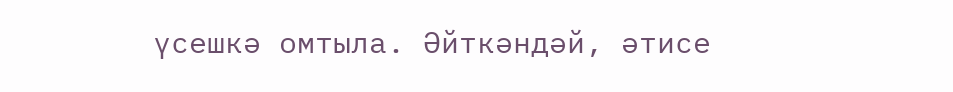үсешкә омтыла. Әйткәндәй, әтисе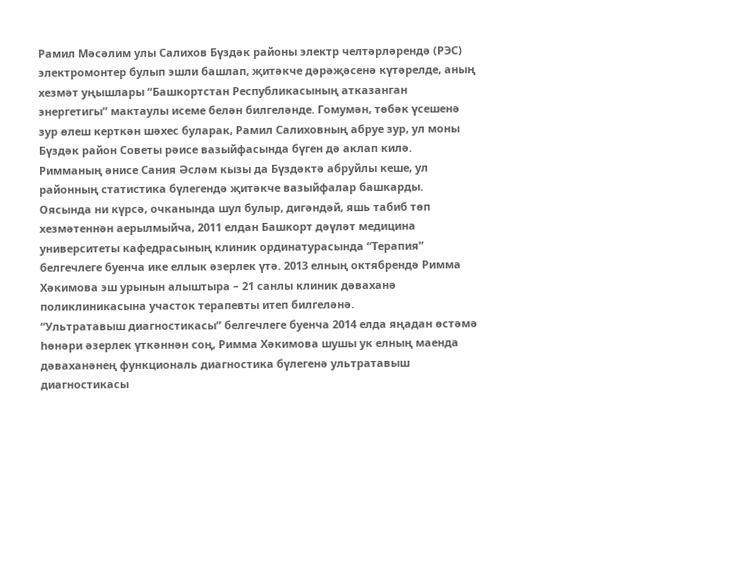Рамил Мәсәлим улы Салихов Бүздәк районы электр челтәрләрендә (РЭС) электромонтер булып эшли башлап, җитәкче дәрәҗәсенә күтәрелде, аның хезмәт уңышлары “Башкортстан Республикасының атказанган энергетигы” мактаулы исеме белән билгеләнде. Гомумән, төбәк үсешенә зур өлеш керткән шәхес буларак, Рамил Салиховның абруе зур, ул моны Бүздәк район Советы рәисе вазыйфасында бүген дә аклап килә. Римманың әнисе Сания Әсләм кызы да Бүздәктә абруйлы кеше, ул районның статистика бүлегендә җитәкче вазыйфалар башкарды.
Оясында ни күрсә, очканында шул булыр, дигәндәй, яшь табиб төп хезмәтеннән аерылмыйча, 2011 елдан Башкорт дәүләт медицина университеты кафедрасының клиник ординатурасында “Терапия” белгечлеге буенча ике еллык әзерлек үтә. 2013 елның октябрендә Римма Хәкимова эш урынын алыштыра – 21 санлы клиник дәваханә поликлиникасына участок терапевты итеп билгеләнә.
“Ультратавыш диагностикасы” белгечлеге буенча 2014 елда яңадан өстәмә һөнәри әзерлек үткәннән соң, Римма Хәкимова шушы ук елның маенда дәваханәнең функциональ диагностика бүлегенә ультратавыш диагностикасы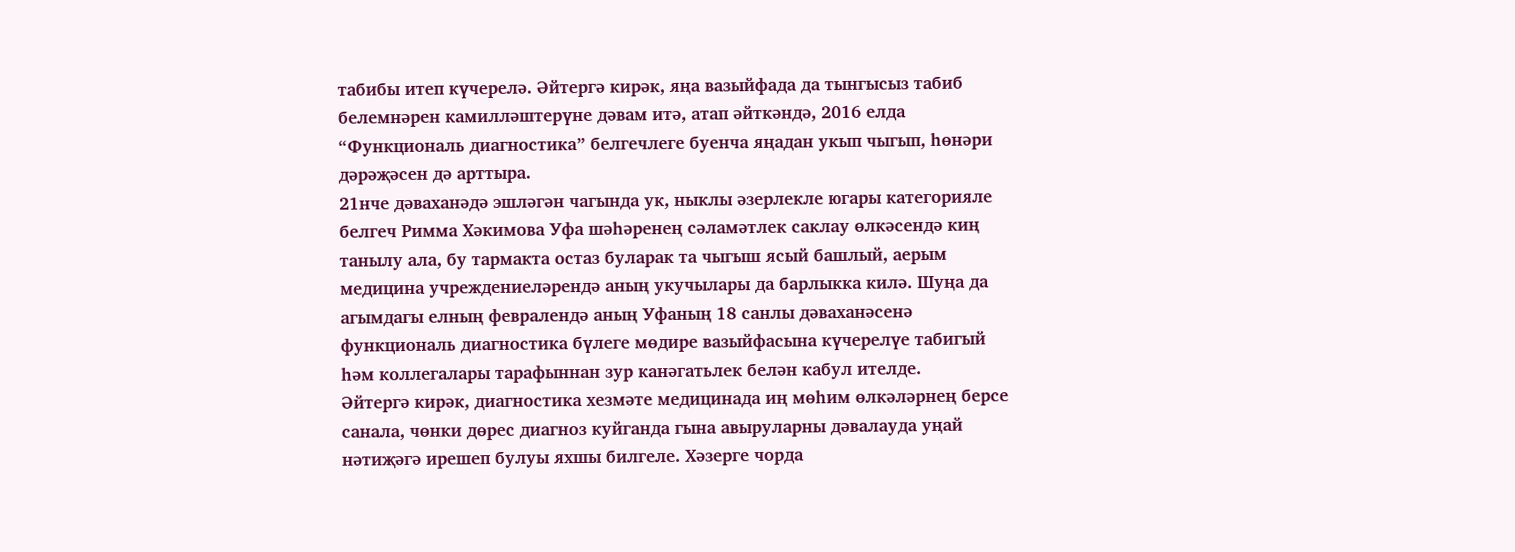табибы итеп күчерелә. Әйтергә кирәк, яңа вазыйфада да тынгысыз табиб белемнәрен камилләштерүне дәвам итә, атап әйткәндә, 2016 елда “Функциональ диагностика” белгечлеге буенча яңадан укып чыгып, һөнәри дәрәҗәсен дә арттыра.
21нче дәваханәдә эшләгән чагында ук, ныклы әзерлекле югары категорияле белгеч Римма Хәкимова Уфа шәһәренең сәламәтлек саклау өлкәсендә киң танылу ала, бу тармакта остаз буларак та чыгыш ясый башлый, аерым медицина учреждениеләрендә аның укучылары да барлыкка килә. Шуңа да агымдагы елның февралендә аның Уфаның 18 санлы дәваханәсенә функциональ диагностика бүлеге мөдире вазыйфасына күчерелүе табигый һәм коллегалары тарафыннан зур канәгатьлек белән кабул ителде.
Әйтергә кирәк, диагностика хезмәте медицинада иң мөһим өлкәләрнең берсе санала, чөнки дөрес диагноз куйганда гына авыруларны дәвалауда уңай нәтиҗәгә ирешеп булуы яхшы билгеле. Хәзерге чорда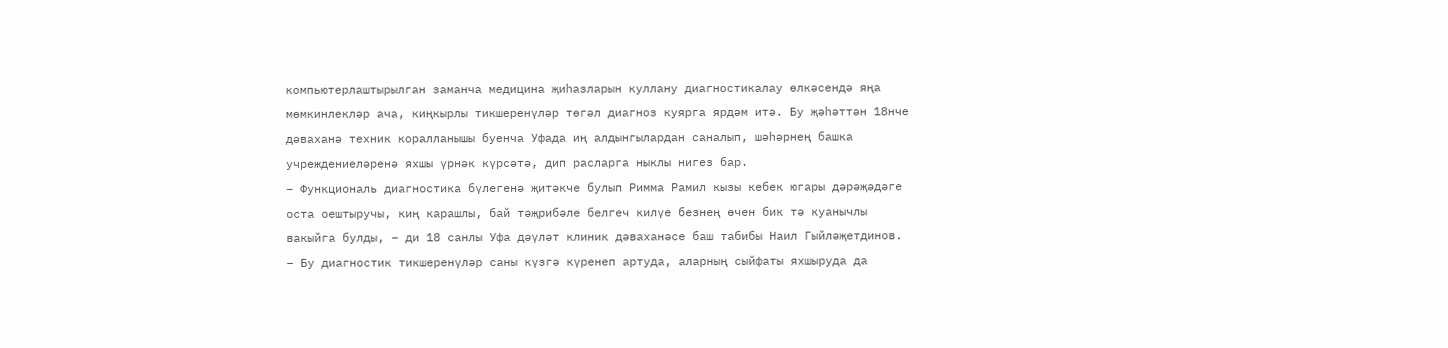компьютерлаштырылган заманча медицина җиһазларын куллану диагностикалау өлкәсендә яңа мөмкинлекләр ача, киңкырлы тикшеренүләр төгәл диагноз куярга ярдәм итә. Бу җәһәттән 18нче дәваханә техник коралланышы буенча Уфада иң алдынгылардан саналып, шәһәрнең башка учреждениеләренә яхшы үрнәк күрсәтә, дип расларга ныклы нигез бар.
– Функциональ диагностика бүлегенә җитәкче булып Римма Рамил кызы кебек югары дәрәҗәдәге оста оештыручы, киң карашлы, бай тәҗрибәле белгеч килүе безнең өчен бик тә куанычлы вакыйга булды, – ди 18 санлы Уфа дәүләт клиник дәваханәсе баш табибы Наил Гыйләҗетдинов. – Бу диагностик тикшеренүләр саны күзгә күренеп артуда, аларның сыйфаты яхшыруда да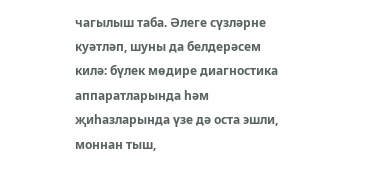чагылыш таба. Әлеге сүзләрне куәтләп, шуны да белдерәсем килә: бүлек мөдире диагностика аппаратларында һәм җиһазларында үзе дә оста эшли, моннан тыш,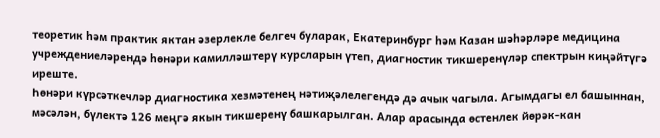теоретик һәм практик яктан әзерлекле белгеч буларак, Екатеринбург һәм Казан шәһәрләре медицина учреждениеләрендә һөнәри камилләштерү курсларын үтеп, диагностик тикшеренүләр спектрын киңәйтүгә иреште.
Һөнәри күрсәткечләр диагностика хезмәтенең нәтиҗәлелегендә дә ачык чагыла. Агымдагы ел башыннан, мәсәлән, бүлектә 126 меңгә якын тикшеренү башкарылган. Алар арасында өстенлек йөрәк-кан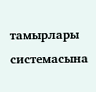тамырлары системасына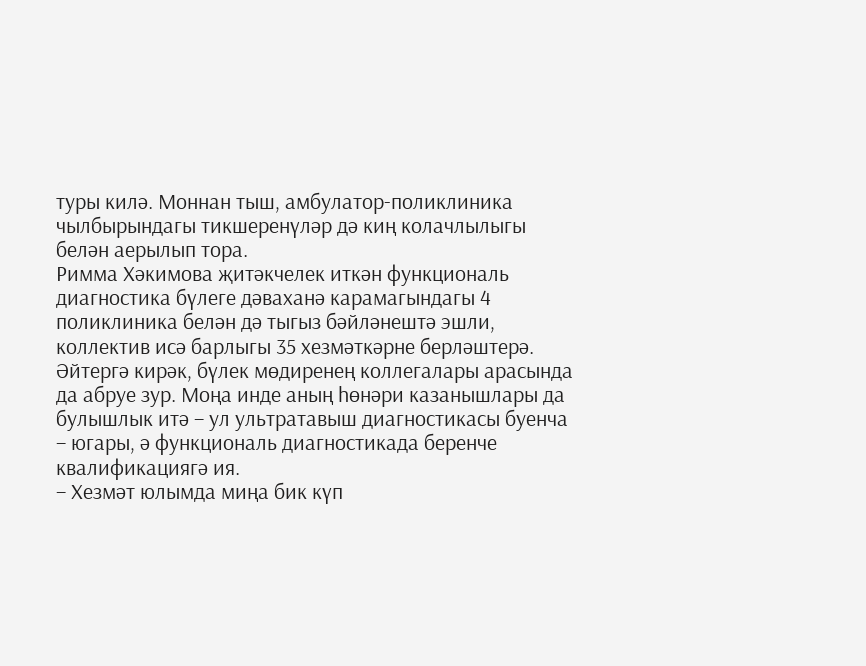туры килә. Моннан тыш, амбулатор-поликлиника чылбырындагы тикшеренүләр дә киң колачлылыгы белән аерылып тора.
Римма Хәкимова җитәкчелек иткән функциональ диагностика бүлеге дәваханә карамагындагы 4 поликлиника белән дә тыгыз бәйләнештә эшли, коллектив исә барлыгы 35 хезмәткәрне берләштерә. Әйтергә кирәк, бүлек мөдиренең коллегалары арасында да абруе зур. Моңа инде аның һөнәри казанышлары да булышлык итә – ул ультратавыш диагностикасы буенча – югары, ә функциональ диагностикада беренче квалификациягә ия.
– Хезмәт юлымда миңа бик күп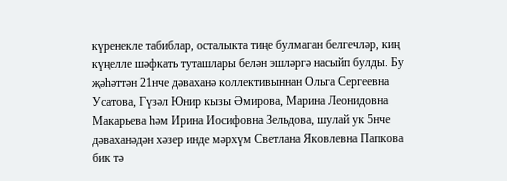күренекле табиблар, осталыкта тиңе булмаган белгечләр, киң күңелле шәфкать туташлары белән эшләргә насыйп булды. Бу җәһәттән 21нче дәваханә коллективыннан Ольга Сергеевна Усатова, Гүзәл Юнир кызы Әмирова, Марина Леонидовна Макарьева һәм Ирина Иосифовна Зельдова, шулай ук 5нче дәваханәдән хәзер инде мәрхүм Светлана Яковлевна Папкова бик тә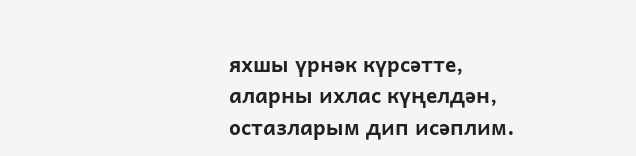яхшы үрнәк күрсәтте, аларны ихлас күңелдән, остазларым дип исәплим.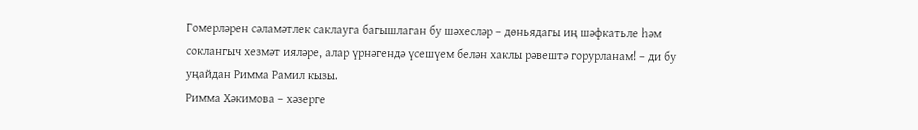Гомерләрен сәламәтлек саклауга багышлаган бу шәхесләр – дөньядагы иң шәфкатьле һәм соклангыч хезмәт ияләре, алар үрнәгендә үсешүем белән хаклы рәвештә горурланам! – ди бу уңайдан Римма Рамил кызы.
Римма Хәкимова – хәзерге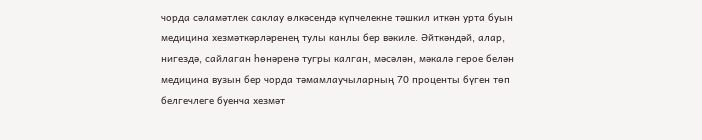чорда сәламәтлек саклау өлкәсендә күпчелекне тәшкил иткән урта буын медицина хезмәткәрләренең тулы канлы бер вәкиле. Әйткәндәй, алар, нигездә, сайлаган һөнәренә тугры калган, мәсәлән, мәкалә герое белән медицина вузын бер чорда тәмамлаучыларның 70 проценты бүген төп белгечлеге буенча хезмәт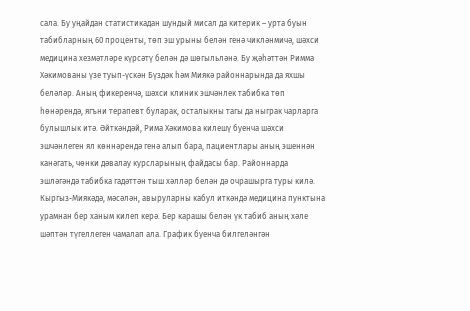сала. Бу уңайдан статистикадан шундый мисал да китерик – урта буын табибларның 60 проценты, төп эш урыны белән генә чикләнмичә, шәхси медицина хезмәтләре күрсәтү белән дә шөгыльләнә. Бу җәһәттән Римма Хәкимованы үзе туып-үскән Бүздәк һәм Миякә районнарында да яхшы беләләр. Аның фикеренчә, шәхси клиник эшчәнлек табибка төп һөнәрендә, ягъни терапевт буларак, осталыкны тагы да ныграк чарларга булышлык итә. Әйткәндәй, Рима Хәкимова килешү буенча шәхси эшчәнлеген ял көннәрендә генә алып бара, пациентлары аның эшеннән канәгать, чөнки дәвалау курсларының файдасы бар. Районнарда эшләгәндә табибка гадәттән тыш хәлләр белән дә очрашырга туры килә. Кыргыз-Миякәдә, мәсәлән, авыруларны кабул иткәндә медицина пунктына урамнан бер ханым килеп керә. Бер карашы белән үк табиб аның хәле шәптән түгеллеген чамалап ала. График буенча билгеләнгән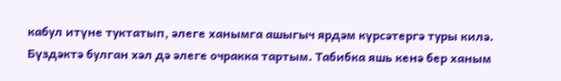кабул итүне туктатып, әлеге ханымга ашыгыч ярдәм күрсәтергә туры килә. Бүздәктә булган хәл дә әлеге очракка тартым. Табибка яшь кенә бер ханым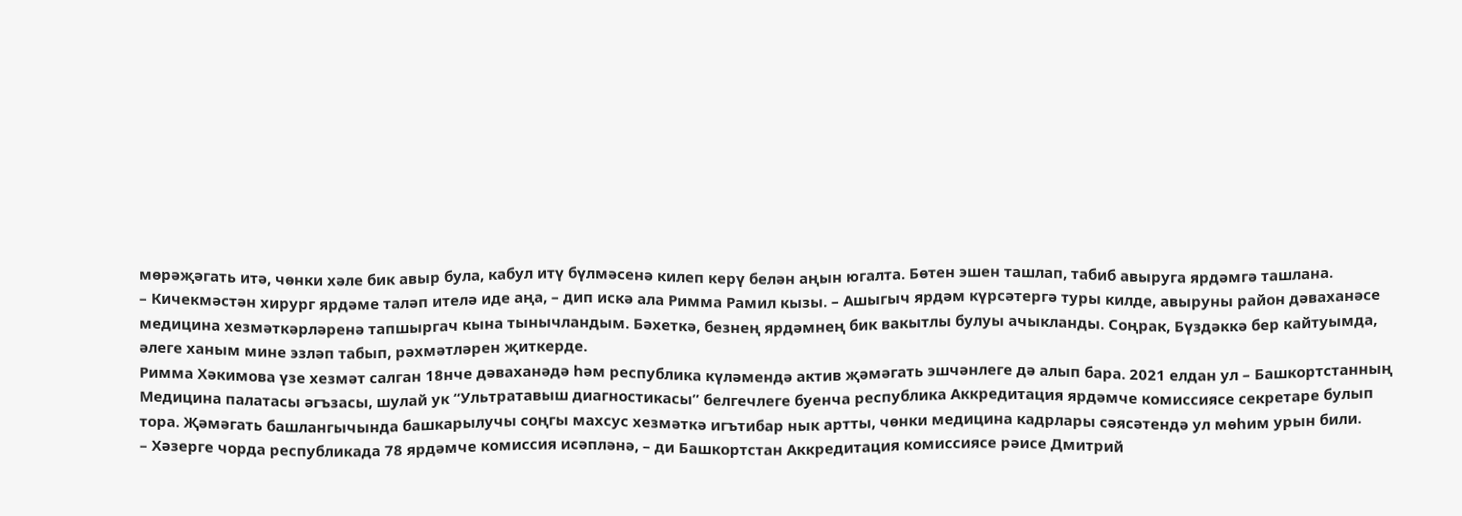мөрәҗәгать итә, чөнки хәле бик авыр була, кабул итү бүлмәсенә килеп керү белән аңын югалта. Бөтен эшен ташлап, табиб авыруга ярдәмгә ташлана.
– Кичекмәстән хирург ярдәме таләп ителә иде аңа, – дип искә ала Римма Рамил кызы. – Ашыгыч ярдәм күрсәтергә туры килде, авыруны район дәваханәсе медицина хезмәткәрләренә тапшыргач кына тынычландым. Бәхеткә, безнең ярдәмнең бик вакытлы булуы ачыкланды. Соңрак, Бүздәккә бер кайтуымда, әлеге ханым мине эзләп табып, рәхмәтләрен җиткерде.
Римма Хәкимова үзе хезмәт салган 18нче дәваханәдә һәм республика күләмендә актив җәмәгать эшчәнлеге дә алып бара. 2021 елдан ул – Башкортстанның Медицина палатасы әгъзасы, шулай ук “Ультратавыш диагностикасы” белгечлеге буенча республика Аккредитация ярдәмче комиссиясе секретаре булып тора. Җәмәгать башлангычында башкарылучы соңгы махсус хезмәткә игътибар нык артты, чөнки медицина кадрлары сәясәтендә ул мөһим урын били.
– Хәзерге чорда республикада 78 ярдәмче комиссия исәпләнә, – ди Башкортстан Аккредитация комиссиясе рәисе Дмитрий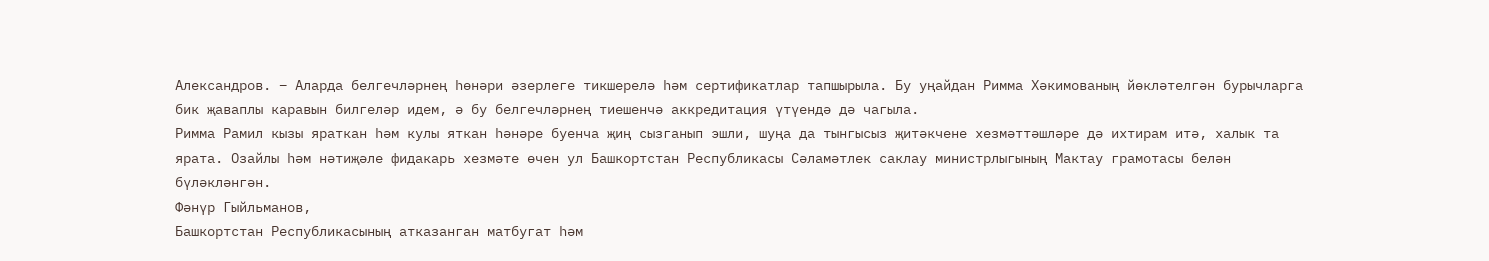Александров. – Аларда белгечләрнең һөнәри әзерлеге тикшерелә һәм сертификатлар тапшырыла. Бу уңайдан Римма Хәкимованың йөкләтелгән бурычларга бик җаваплы каравын билгеләр идем, ә бу белгечләрнең тиешенчә аккредитация үтүендә дә чагыла.
Римма Рамил кызы яраткан һәм кулы яткан һәнәре буенча җиң сызганып эшли, шуңа да тынгысыз җитәкчене хезмәттәшләре дә ихтирам итә, халык та ярата. Озайлы һәм нәтиҗәле фидакарь хезмәте өчен ул Башкортстан Республикасы Сәламәтлек саклау министрлыгының Мактау грамотасы белән бүләкләнгән.
Фәнүр Гыйльманов,
Башкортстан Республикасының атказанган матбугат һәм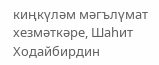киңкүләм мәгълүмат хезмәткәре, Шаһит Ходайбирдин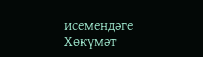исемендәге
Хөкүмәт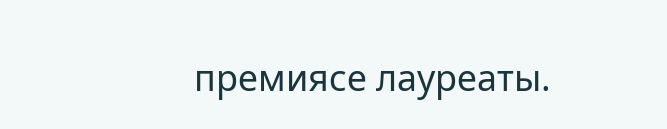премиясе лауреаты.